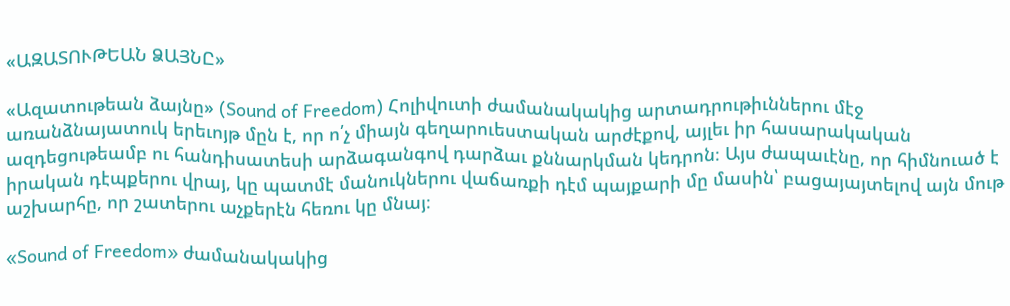«ԱԶԱՏՈՒԹԵԱՆ ՁԱՅՆԸ»

«Ազատութեան ձայնը» (Sound of Freedom) Հոլիվուտի ժամանակակից արտադրութիւններու մէջ առանձնայատուկ երեւոյթ մըն է, որ ո՛չ միայն գեղարուեստական արժէքով, այլեւ իր հասարակական ազդեցութեամբ ու հանդիսատեսի արձագանգով դարձաւ քննարկման կեդրոն։ Այս ժապաւէնը, որ հիմնուած է իրական դէպքերու վրայ, կը պատմէ մանուկներու վաճառքի դէմ պայքարի մը մասին՝ բացայայտելով այն մութ աշխարհը, որ շատերու աչքերէն հեռու կը մնայ։

«Sound of Freedom» ժամանակակից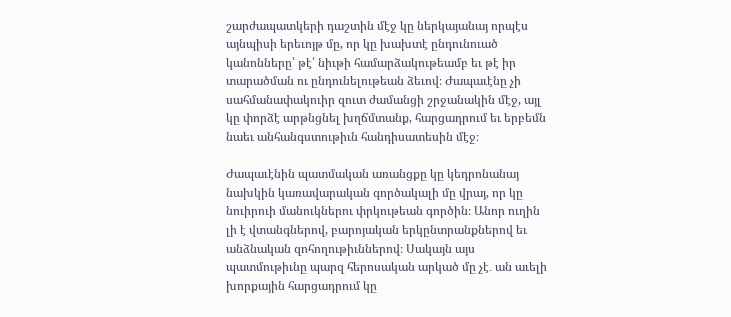շարժապատկերի դաշտին մէջ կը ներկայանայ որպէս այնպիսի երեւոյթ մը, որ կը խախտէ ընդունուած կանոնները՝ թէ՛ նիւթի համարձակութեամբ եւ թէ իր տարածման ու ընդունելութեան ձեւով։ Ժապաւէնը չի սահմանափակուիր զուտ ժամանցի շրջանակին մէջ, այլ կը փորձէ արթնցնել խղճմտանք, հարցադրում եւ երբեմն նաեւ անհանգստութիւն հանդիսատեսին մէջ։

Ժապաւէնին պատմական առանցքը կը կեդրոնանայ նախկին կառավարական գործակալի մը վրայ, որ կը նուիրուի մանուկներու փրկութեան գործին։ Անոր ուղին լի է վտանգներով, բարոյական երկընտրանքներով եւ անձնական զոհողութիւններով։ Սակայն այս պատմութիւնը պարզ հերոսական արկած մը չէ․ ան աւելի խորքային հարցադրում կը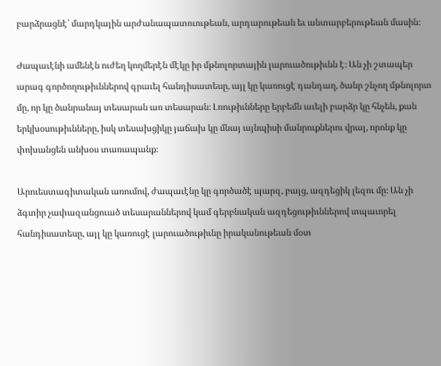բարձրացնէ՝ մարդկային արժանապատուութեան, արդարութեան եւ անտարբերութեան մասին։

Ժապաւէնի ամենէն ուժեղ կողմերէն մէկը իր մթնոլորտային լարուածութիւնն է։ Ան չի շտապեր արագ գործողութիւններով գրաւել հանդիսատեսը, այլ կը կառուցէ դանդաղ, ծանր շնչող մթնոլորտ մը, որ կը ծանրանայ տեսարան առ տեսարան։ Լռութիւնները երբեմն աւելի բարձր կը հնչեն, քան երկխօսութիւնները, իսկ տեսախցիկը յաճախ կը մնայ այնպիսի մանրուքներու վրայ, որոնք կը փոխանցեն անխօս տառապանք։

Արուեստագիտական առումով, ժապաւէնը կը գործածէ պարզ, բայց, ազդեցիկ լեզու մը։ Ան չի ձգտիր չափազանցուած տեսարաններով կամ գերբնական ազդեցութիւններով տպաւորել հանդիսատեսը, այլ կը կառուցէ լարուածութիւնը իրականութեան մօտ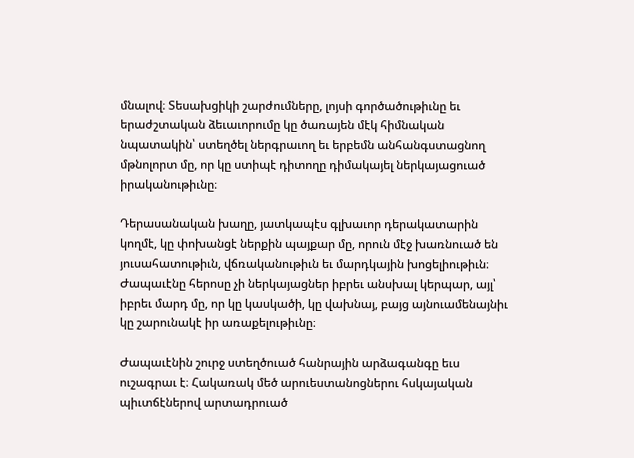մնալով։ Տեսախցիկի շարժումները, լոյսի գործածութիւնը եւ երաժշտական ձեւաւորումը կը ծառայեն մէկ հիմնական նպատակին՝ ստեղծել ներգրաւող եւ երբեմն անհանգստացնող մթնոլորտ մը, որ կը ստիպէ դիտողը դիմակայել ներկայացուած իրականութիւնը։

Դերասանական խաղը, յատկապէս գլխաւոր դերակատարին կողմէ, կը փոխանցէ ներքին պայքար մը, որուն մէջ խառնուած են յուսահատութիւն, վճռականութիւն եւ մարդկային խոցելիութիւն։ Ժապաւէնը հերոսը չի ներկայացներ իբրեւ անսխալ կերպար, այլ՝ իբրեւ մարդ մը, որ կը կասկածի, կը վախնայ, բայց այնուամենայնիւ կը շարունակէ իր առաքելութիւնը։

Ժապաւէնին շուրջ ստեղծուած հանրային արձագանգը եւս ուշագրաւ է։ Հակառակ մեծ արուեստանոցներու հսկայական պիւտճէներով արտադրուած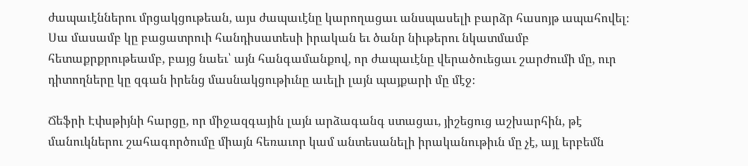ժապաւէններու մրցակցութեան, այս ժապաւէնը կարողացաւ անսպասելի բարձր հասոյթ ապահովել։ Սա մասամբ կը բացատրուի հանդիսատեսի իրական եւ ծանր նիւթերու նկատմամբ հետաքրքրութեամբ, բայց նաեւ՝ այն հանգամանքով, որ ժապաւէնը վերածուեցաւ շարժումի մը, ուր դիտողները կը զգան իրենց մասնակցութիւնը աւելի լայն պայքարի մը մէջ։

Ճեֆրի Էփսթիյնի հարցը, որ միջազգային լայն արձագանգ ստացաւ, յիշեցուց աշխարհին, թէ մանուկներու շահագործումը միայն հեռաւոր կամ անտեսանելի իրականութիւն մը չէ, այլ երբեմն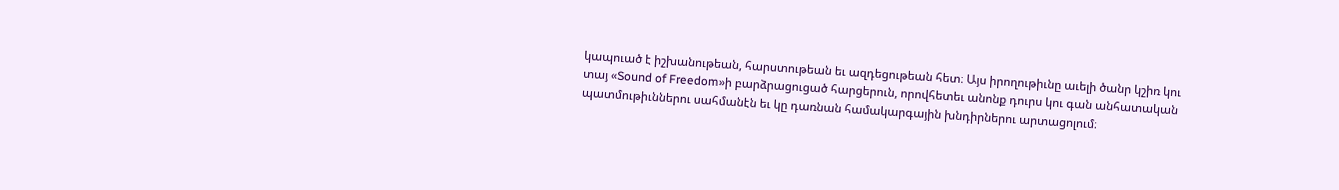կապուած է իշխանութեան, հարստութեան եւ ազդեցութեան հետ։ Այս իրողութիւնը աւելի ծանր կշիռ կու տայ «Sound of Freedom»ի բարձրացուցած հարցերուն, որովհետեւ անոնք դուրս կու գան անհատական պատմութիւններու սահմանէն եւ կը դառնան համակարգային խնդիրներու արտացոլում։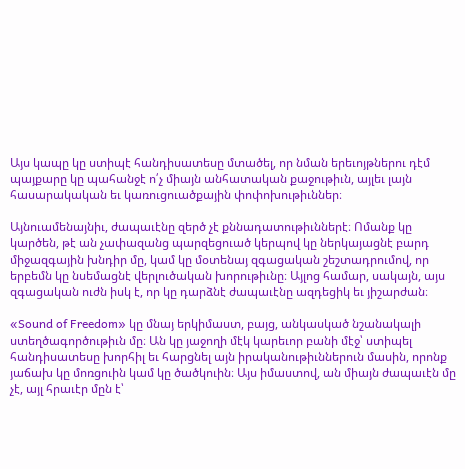Այս կապը կը ստիպէ հանդիսատեսը մտածել, որ նման երեւոյթներու դէմ պայքարը կը պահանջէ ո՛չ միայն անհատական քաջութիւն, այլեւ լայն հասարակական եւ կառուցուածքային փոփոխութիւններ։

Այնուամենայնիւ, ժապաւէնը զերծ չէ քննադատութիւններէ։ Ոմանք կը կարծեն, թէ ան չափազանց պարզեցուած կերպով կը ներկայացնէ բարդ միջազգային խնդիր մը, կամ կը մօտենայ զգացական շեշտադրումով, որ երբեմն կը նսեմացնէ վերլուծական խորութիւնը։ Այլոց համար, սակայն, այս զգացական ուժն իսկ է, որ կը դարձնէ ժապաւէնը ազդեցիկ եւ յիշարժան։

«Sound of Freedom» կը մնայ երկիմաստ, բայց, անկասկած նշանակալի ստեղծագործութիւն մը։ Ան կը յաջողի մէկ կարեւոր բանի մէջ՝ ստիպել հանդիսատեսը խորհիլ եւ հարցնել այն իրականութիւններուն մասին, որոնք յաճախ կը մոռցուին կամ կը ծածկուին։ Այս իմաստով, ան միայն ժապաւէն մը չէ, այլ հրաւէր մըն է՝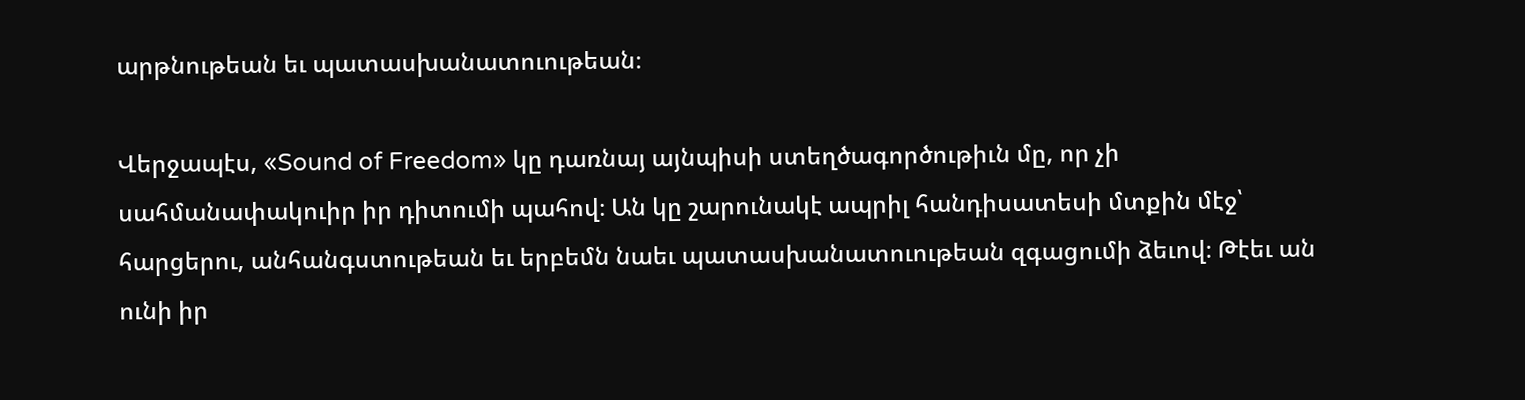արթնութեան եւ պատասխանատուութեան։

Վերջապէս, «Sound of Freedom» կը դառնայ այնպիսի ստեղծագործութիւն մը, որ չի սահմանափակուիր իր դիտումի պահով։ Ան կը շարունակէ ապրիլ հանդիսատեսի մտքին մէջ՝ հարցերու, անհանգստութեան եւ երբեմն նաեւ պատասխանատուութեան զգացումի ձեւով։ Թէեւ ան ունի իր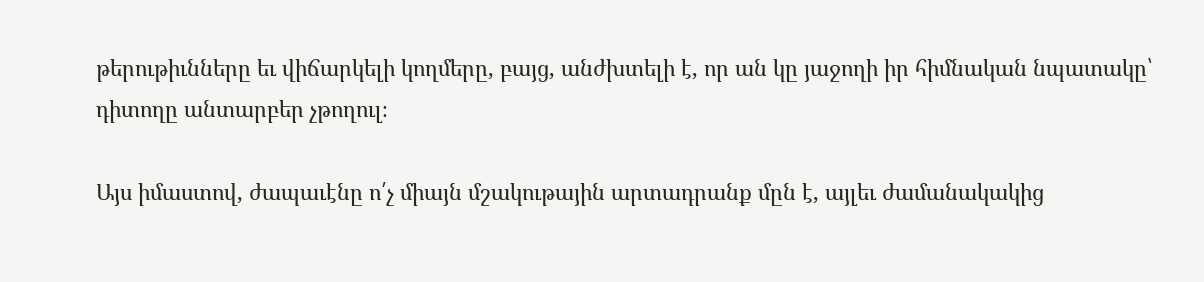թերութիւնները եւ վիճարկելի կողմերը, բայց, անժխտելի է, որ ան կը յաջողի իր հիմնական նպատակը՝ դիտողը անտարբեր չթողուլ։

Այս իմաստով, ժապաւէնը ո՛չ միայն մշակութային արտադրանք մըն է, այլեւ ժամանակակից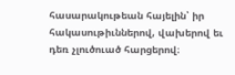հասարակութեան հայելին՝ իր հակասութիւններով, վախերով եւ դեռ չլուծուած հարցերով։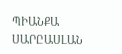ՊԻԱՆՔԱ ՍԱՐԸԱՍԼԱՆ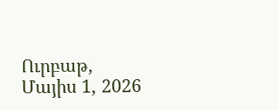Ուրբաթ, Մայիս 1, 2026